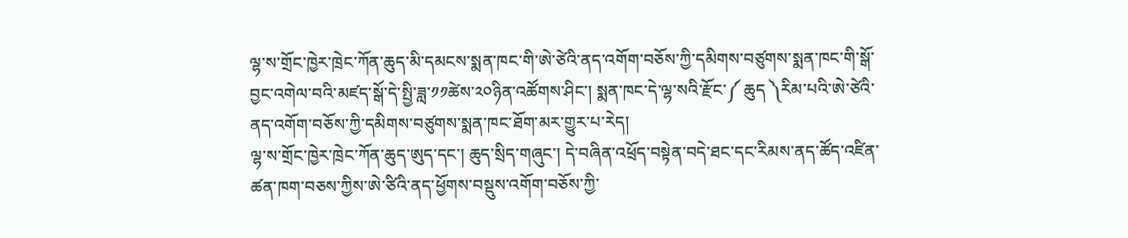ལྷ་ས་གྲོང་ཁྱེར་ཁྲེང་ཀོན་ཆུད་མི་དམངས་སྨན་ཁང་གི་ཨེ་ཙེའི་ནད་འགོག་བཅོས་ཀྱི་དམིགས་བཙུགས་སྨན་ཁང་གི་སྒོ་བྱང་འགེལ་བའི་མཛད་སྒོ་དེ་སྤྱི་ཟླ་༡༡ཚེས་༢༠ཉིན་འཚོགས་ཤིང་། སྨན་ཁང་དེ་ལྷ་སའི་རྫོང་༼ ཆུད ༽རིམ་པའི་ཨེ་ཙེའི་ནད་འགོག་བཅོས་ཀྱི་དམིགས་བཙུགས་སྨན་ཁང་ཐོག་མར་གྱུར་པ་རེད།
ལྷ་ས་གྲོང་ཁྱེར་ཁྲེང་ཀོན་ཆུད་ཨུད་དང་། ཆུད་སྲིད་གཞུང་། དེ་བཞིན་འཕྲོད་བསྟེན་བདེ་ཐང་དང་རིམས་ནད་ཚོད་འཛིན་ཚན་ཁག་བཅས་ཀྱིས་ཨེ་ཙིའི་ནད་ཕྱོགས་བསྡུས་འགོག་བཅོས་ཀྱི་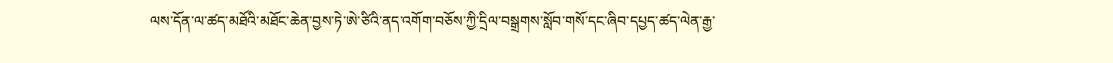ལས་དོན་ལ་ཚད་མཐོའི་མཐོང་ཆེན་བྱས་ཏེ་ཨེ་ཙིའི་ནད་འགོག་བཅོས་ཀྱི་དྲིལ་བསྒྲགས་སློབ་གསོ་དང་ཞིབ་དཔྱད་ཚད་ལེན་རྒྱ་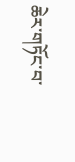ཆེར་གཏོང་བ་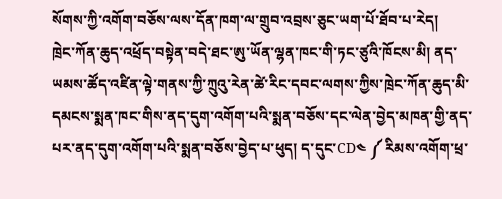སོགས་ཀྱི་འགོག་བཅོས་ལས་དོན་ཁག་ལ་གྲུབ་འབྲས་ཅུང་ཡག་པོ་ཐོབ་པ་རེད།
ཁྲེང་ཀོན་ཆུད་འཕྲོད་བསྟེན་བདེ་ཐང་ཨུ་ཡོན་ལྷན་ཁང་གི་ཏང་ཙུའི་ཁོངས་མི། ནད་ཡམས་ཚོད་འཛིན་ལྟེ་གནས་ཀྱི་ཀྲུའུ་རེན་ཚེ་རིང་དབང་ལགས་ཀྱིས་ཁྲེང་ཀོན་ཆུད་མི་དམངས་སྨན་ཁང་གིས་ནད་དུག་འགོག་པའི་སྨན་བཅོས་དང་ལེན་བྱེད་མཁན་གྱི་ནད་པར་ནད་དུག་འགོག་པའི་སྨན་བཅོས་བྱེད་པ་ཕུད། ད་དུང་CD༤ ༼ རིམས་འགོག་ཕྲ་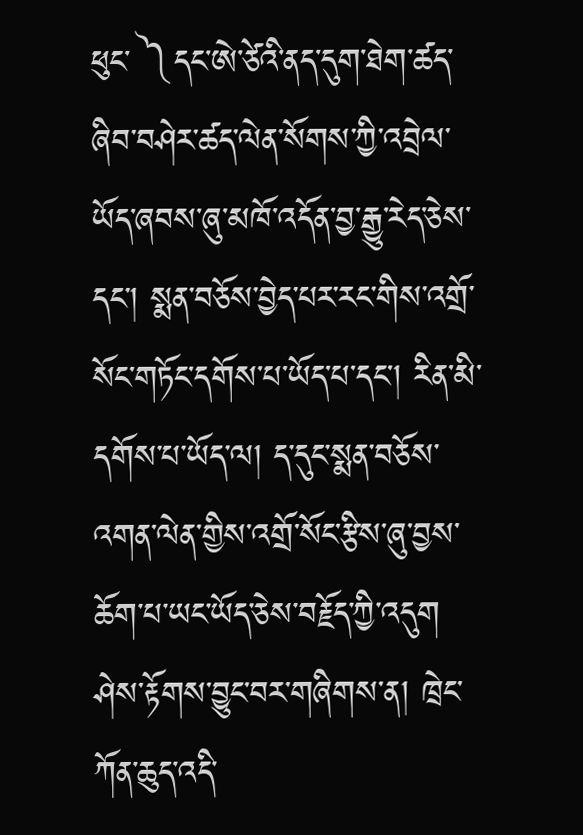ཕུང་ ༽དང་ཨེ་ཙེའི་ནད་དུག་ཐེག་ཚད་ཞིབ་བཤེར་ཚད་ལེན་སོགས་ཀྱི་འབྲེལ་ཡོད་ཞབས་ཞུ་མཁོ་འདོན་བྱ་རྒྱུ་རེད་ཅེས་དང་། སྨན་བཅོས་བྱེད་པར་རང་གིས་འགྲོ་སོང་གཏོང་དགོས་པ་ཡོད་པ་དང་། རིན་མི་དགོས་པ་ཡོད་ལ། ད་དུང་སྨན་བཅོས་འགན་ལེན་གྱིས་འགྲོ་སོང་རྩིས་ཞུ་བྱས་ཆོག་པ་ཡང་ཡོད་ཅེས་བརྗོད་ཀྱི་འདུག
ཤེས་རྟོགས་བྱུང་བར་གཞིགས་ན། ཁྲེང་ཀོན་ཆུད་འདི་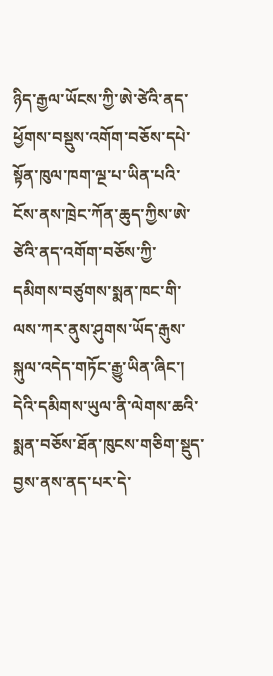ཉིད་རྒྱལ་ཡོངས་ཀྱི་ཨེ་ཙེའི་ནད་ཕྱོགས་བསྡུས་འགོག་བཅོས་དཔེ་སྟོན་ཁུལ་ཁག་ལྔ་པ་ཡིན་པའི་ངོས་ནས་ཁྲེང་ཀོན་ཆུད་ཀྱིས་ཨེ་ཙེའི་ནད་འགོག་བཅོས་ཀྱི་དམིགས་བཙུགས་སྨན་ཁང་གི་ལས་ཀར་ནུས་ཤུགས་ཡོད་རྒུས་སྐུལ་འདེད་གཏོང་རྒྱུ་ཡིན་ཞིང་། དེའི་དམིགས་ཡུལ་ནི་ལེགས་ཆའི་སྨན་བཅོས་ཐོན་ཁུངས་གཅིག་སྡུད་བྱས་ནས་ནད་པར་དེ་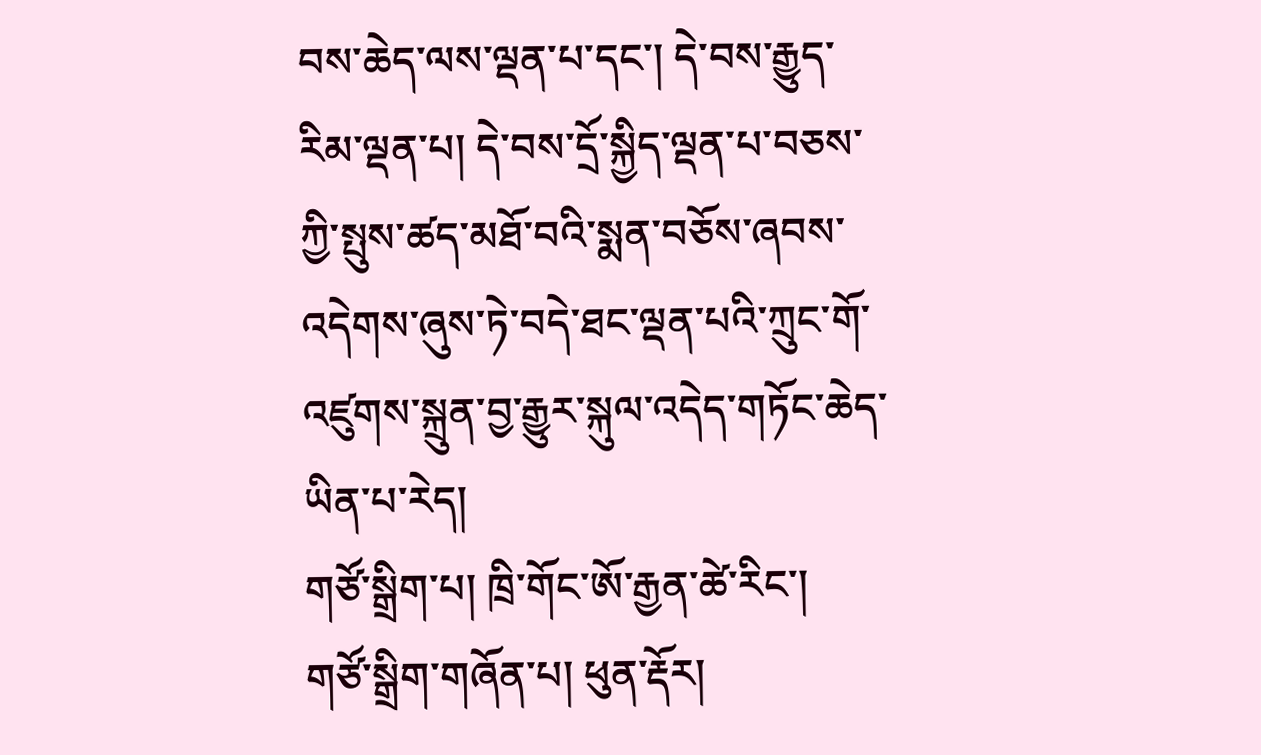བས་ཆེད་ལས་ལྡན་པ་དང་། དེ་བས་རྒྱུད་རིམ་ལྡན་པ། དེ་བས་དྲོ་སྐྱིད་ལྡན་པ་བཅས་ཀྱི་སྤུས་ཚད་མཐོ་བའི་སྨན་བཅོས་ཞབས་འདེགས་ཞུས་ཏེ་བདེ་ཐང་ལྡན་པའི་ཀྲུང་གོ་འཛུགས་སྐྲུན་བྱ་རྒྱུར་སྐུལ་འདེད་གཏོང་ཆེད་ཡིན་པ་རེད།
གཙོ་སྒྲིག་པ། ཁྲི་གོང་ཨོ་རྒྱན་ཚེ་རིང་།
གཙོ་སྒྲིག་གཞོན་པ། ཕུན་རྡོར།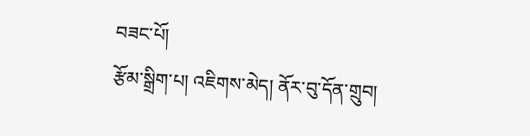བཟང་པོ།
རྩོམ་སྒྲིག་པ། འཇིགས་མེད། ནོར་བུ་དོན་གྲུབ།